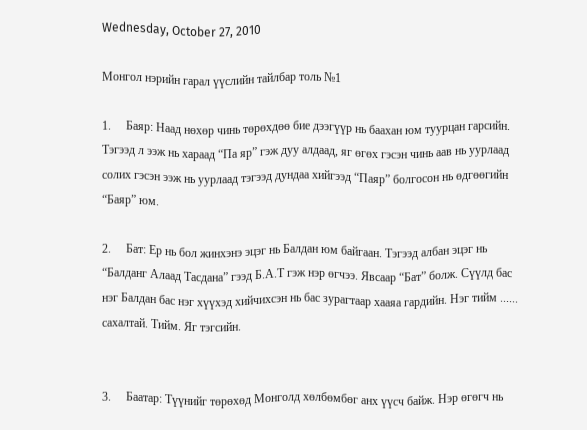Wednesday, October 27, 2010

Монгол нэрийн гарал үүслийн тайлбар толь №1

1.     Баяр: Наад нөхөр чинь төрөхдөө бие дээгүүр нь баахан юм туурцан гарсийн. Тэгээд л ээж нь хараад “Па яр” гэж дуу алдаад, яг өгөх гэсэн чинь аав нь уурлаад солих гэсэн ээж нь уурлаад тэгээд дундаа хийгээд “Паяр” болгосон нь өдгөөгийн “Баяр” юм.

2.     Бат: Ер нь бол жинхэнэ эцэг нь Балдан юм байгаан. Тэгээд албан эцэг нь “Балданг Алаад Тасдана” гээд Б.А.Т гэж нэр өгчээ. Явсаар “Бат” болж. Сүүлд бас нэг Балдан бас нэг хүүхэд хийчихсэн нь бас зурагтаар хааяа гардийн. Нэг тийм ...... сахалтай. Тийм. Яг тэгсийн.


3.     Баатар: Түүнийг төрөхөд Монголд хөлбөмбөг анх үүсч байж. Нэр өгөгч нь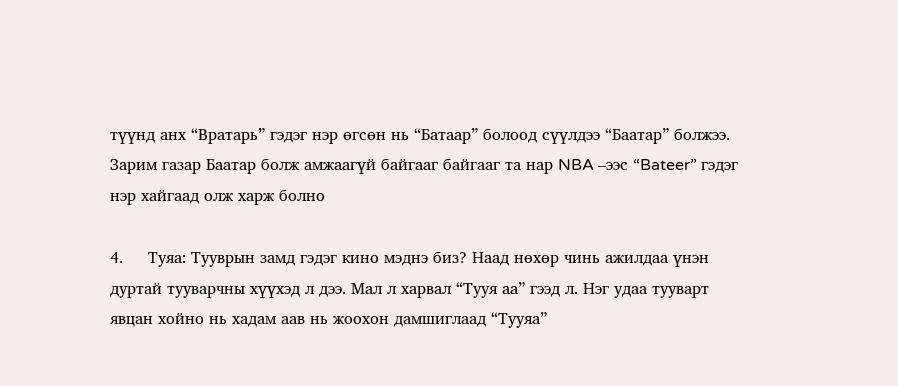түүнд анх “Вратарь” гэдэг нэр өгсөн нь “Батаар” болоод сүүлдээ “Баатар” болжээ. Зарим газар Баатар болж амжаагүй байгааг байгааг та нар NBA –ээс “Bateer” гэдэг нэр хайгаад олж харж болно

4.     Туяа: Тууврын замд гэдэг кино мэднэ биз? Наад нөхөр чинь ажилдаа үнэн дуртай тууварчны хүүхэд л дээ. Мал л харвал “Тууя аа” гээд л. Нэг удаа тууварт явцан хойно нь хадам аав нь жоохон дамшиглаад “Тууяа”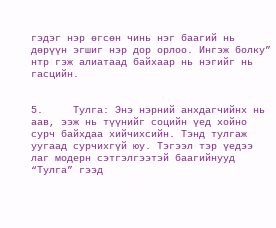гэдэг нэр өгсөн чинь нэг баагий нь дөрүүн эгшиг нэр дор орлоо. Ингэж болку” нтр гэж алиатаад байхаар нь нэгийг нь гасцийн.


5.     Тулга: Энэ нэрний анхдагчийнх нь аав, ээж нь түүнийг социйн үед хойно сурч байхдаа хийчихсийн. Тэнд тулгаж уугаад сурчихгүй юу. Тэгээл тэр үедээ лаг модерн сэтгэлгээтэй баагийнууд “Тулга” гээд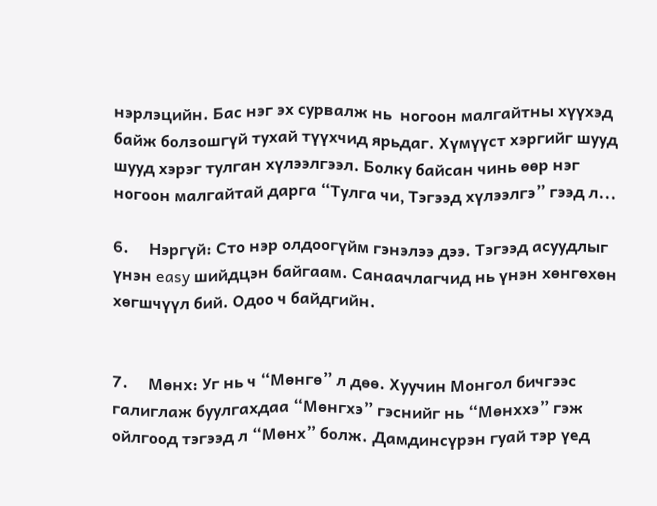нэрлэцийн. Бас нэг эх сурвалж нь  ногоон малгайтны хүүхэд байж болзошгүй тухай түүхчид ярьдаг. Хүмүүст хэргийг шууд шууд хэрэг тулган хүлээлгээл. Болку байсан чинь өөр нэг ногоон малгайтай дарга “Тулга чи, Тэгээд хүлээлгэ” гээд л...

6.     Нэргүй: Сто нэр олдоогүйм гэнэлээ дээ. Тэгээд асуудлыг үнэн easy шийдцэн байгаам. Санаачлагчид нь үнэн хөнгөхөн хөгшчүүл бий. Одоо ч байдгийн.


7.     Мөнх: Уг нь ч “Мөнгө” л дөө. Хуучин Монгол бичгээс галиглаж буулгахдаа “Мөнгхэ” гэснийг нь “Мөнххэ” гэж ойлгоод тэгээд л “Мөнх” болж. Дамдинсүрэн гуай тэр үед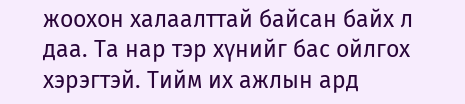жоохон халаалттай байсан байх л даа. Та нар тэр хүнийг бас ойлгох хэрэгтэй. Тийм их ажлын ард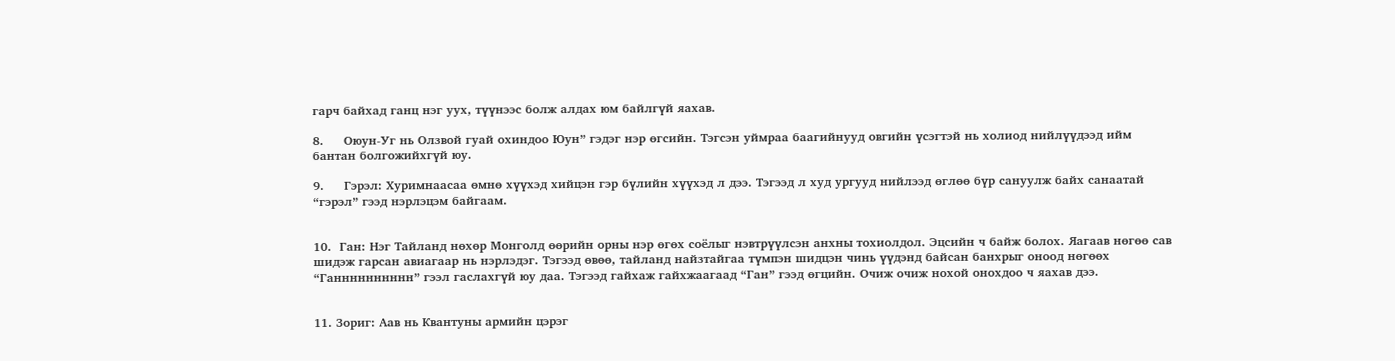гарч байхад ганц нэг уух, түүнээс болж алдах юм байлгүй яахав.

8.     Оюун-Уг нь Олзвой гуай охиндоо Юун” гэдэг нэр өгсийн. Тэгсэн уймраа баагийнууд овгийн үсэгтэй нь холиод нийлүүдээд ийм бантан болгожийхгүй юу.

9.     Гэрэл: Хуримнаасаа өмнө хүүхэд хийцэн гэр бүлийн хүүхэд л дээ. Тэгээд л худ ургууд нийлээд өглөө бүр сануулж байх санаатай “гэрэл” гээд нэрлэцэм байгаам.


10.  Ган: Нэг Тайланд нөхөр Монголд өөрийн орны нэр өгөх соёлыг нэвтрүүлсэн анхны тохиолдол. Эцсийн ч байж болох. Яагаав нөгөө сав шидэж гарсан авиагаар нь нэрлэдэг. Тэгээд өвөө, тайланд найзтайгаа түмпэн шидцэн чинь үүдэнд байсан банхрыг оноод нөгөөх “Ганннннннннн” гээл гаслахгүй юу даа. Тэгээд гайхаж гайхжаагаад “Ган” гээд өгцийн. Очиж очиж нохой онохдоо ч яахав дээ.


11. Зориг: Аав нь Квантуны армийн цэрэг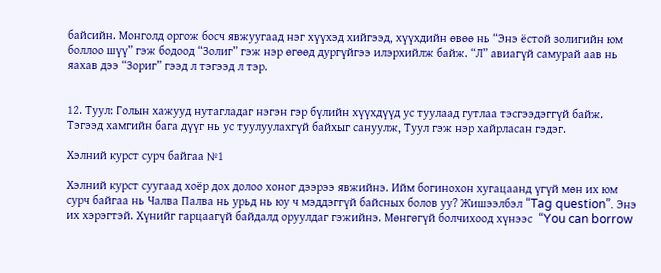байсийн. Монголд оргож босч явжуугаад нэг хүүхэд хийгээд, хүүхдийн өвөө нь “Энэ ёстой золигийн юм боллоо шүү” гэж бодоод “Золиг” гэж нэр өгөөд дургүйгээ илэрхийлж байж. “Л” авиагүй самурай аав нь яахав дээ “Зориг” гээд л тэгээд л тэр.


12. Туул: Голын хажууд нутагладаг нэгэн гэр бүлийн хүүхдүүд ус туулаад гутлаа тэсгээдэггүй байж. Тэгээд хамгийн бага дүүг нь ус туулуулахгүй байхыг сануулж, Туул гэж нэр хайрласан гэдэг.

Хэлний курст сурч байгаа №1

Хэлний курст суугаад хоёр дох долоо хоног дээрээ явжийнэ. Ийм богинохон хугацаанд үгүй мөн их юм сурч байгаа нь Чалва Палва нь урьд нь юу ч мэддэггүй байсных болов уу? Жишээлбэл “Tag question”. Энэ их хэрэгтэй. Хүнийг гарцаагүй байдалд оруулдаг гэжийнэ. Мөнгөгүй болчихоод хүнээс  “You can borrow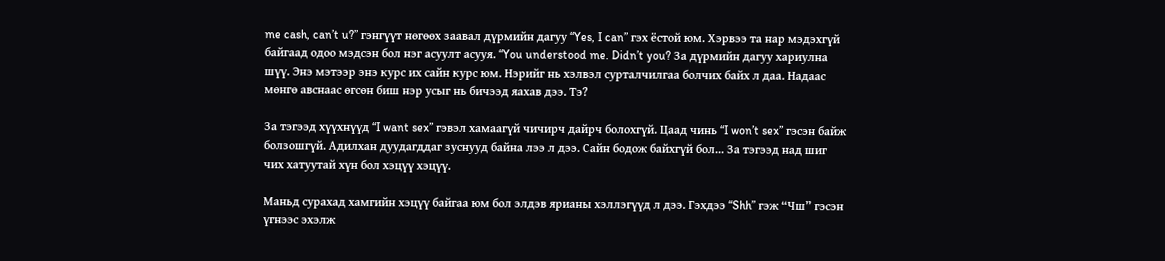me cash, can’t u?” гэнгүүт нөгөөх заавал дүрмийн дагуу “Yes, I can” гэх ёстой юм. Хэрвээ та нар мэдэхгүй байгаад одоо мэдсэн бол нэг асуулт асууя. “You understood me. Didn’t you? За дүрмийн дагуу хариулна шүү. Энэ мэтээр энэ курс их сайн курс юм. Нэрийг нь хэлвэл сурталчилгаа болчих байх л даа. Надаас мөнгө авснаас өгсөн биш нэр усыг нь бичээд яахав дээ. Тэ?

За тэгээд хүүхнүүд “I want sex” гэвэл хамаагүй чичирч дайрч болохгүй. Цаад чинь “I won’t sex” гэсэн байж болзошгүй. Адилхан дуудагддаг зуснууд байна лээ л дээ. Сайн бодож байхгүй бол... За тэгээд над шиг чих хатуутай хүн бол хэцүү хэцүү.

Маньд сурахад хамгийн хэцүү байгаа юм бол элдэв ярианы хэллэгүүд л дээ. Гэхдээ “Shh” гэж “Чш” гэсэн үгнээс эхэлж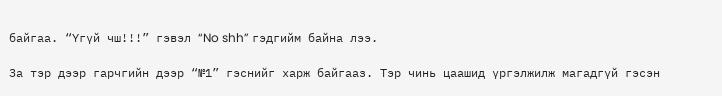байгаа. “Үгүй чш!!!” гэвэл “No shh” гэдгийм байна лээ.

За тэр дээр гарчгийн дээр “№1” гэснийг харж байгааз. Тэр чинь цаашид үргэлжилж магадгүй гэсэн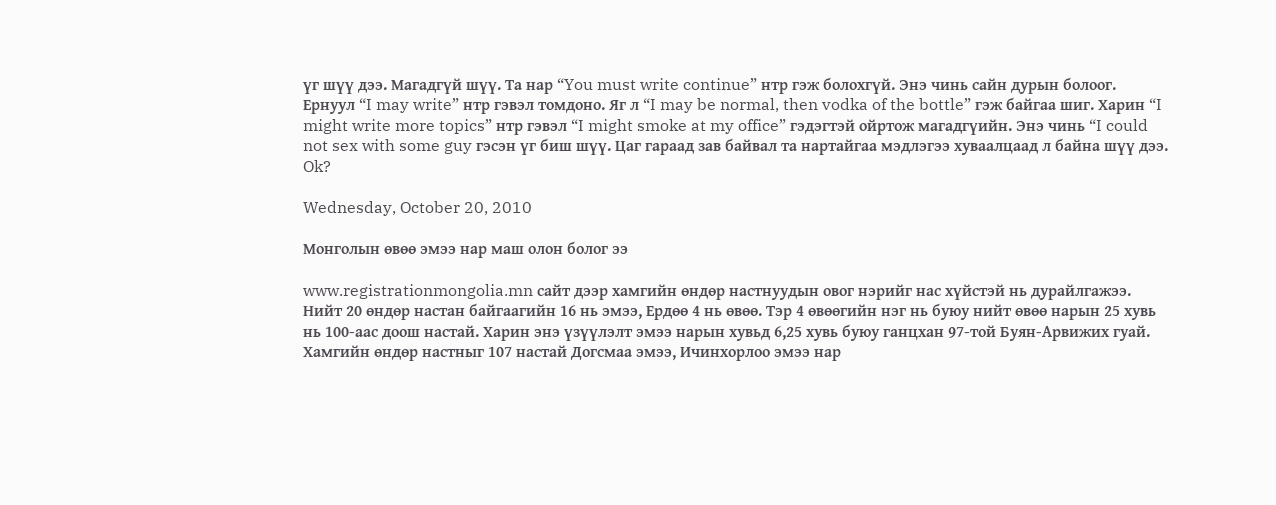үг шүү дээ. Магадгүй шүү. Та нар “You must write continue” нтр гэж болохгүй. Энэ чинь сайн дурын болоог. Ернуул “I may write” нтр гэвэл томдоно. Яг л “I may be normal, then vodka of the bottle” гэж байгаа шиг. Харин “I might write more topics” нтр гэвэл “I might smoke at my office” гэдэгтэй ойртож магадгүийн. Энэ чинь “I could not sex with some guy гэсэн үг биш шүү. Цаг гараад зав байвал та нартайгаа мэдлэгээ хуваалцаад л байна шүү дээ. Ok?

Wednesday, October 20, 2010

Монголын өвөө эмээ нар маш олон болог ээ

www.registrationmongolia.mn сайт дээр хамгийн өндөр настнуудын овог нэрийг нас хүйстэй нь дурайлгажээ. Нийт 20 өндөр настан байгаагийн 16 нь эмээ, Ердөө 4 нь өвөө. Тэр 4 өвөөгийн нэг нь буюу нийт өвөө нарын 25 хувь нь 100-аас доош настай. Харин энэ үзүүлэлт эмээ нарын хувьд 6,25 хувь буюу ганцхан 97-той Буян-Арвижих гуай. Хамгийн өндөр настныг 107 настай Догсмаа эмээ, Ичинхорлоо эмээ нар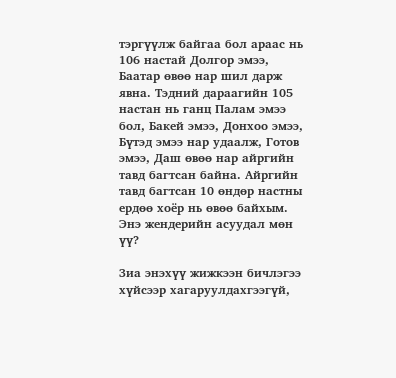тэргүүлж байгаа бол араас нь 106 настай Долгор эмээ, Баатар өвөө нар шил дарж явна. Тэдний дараагийн 105 настан нь ганц Палам эмээ бол, Бакей эмээ, Донхоо эмээ, Бүтэд эмээ нар удаалж, Готов эмээ, Даш өвөө нар айргийн тавд багтсан байна. Айргийн тавд багтсан 10 өндөр настны ердөө хоёр нь өвөө байхым. Энэ жендерийн асуудал мөн үү?

Зиа энэхүү жижкээн бичлэгээ хүйсээр хагаруулдахгээгүй,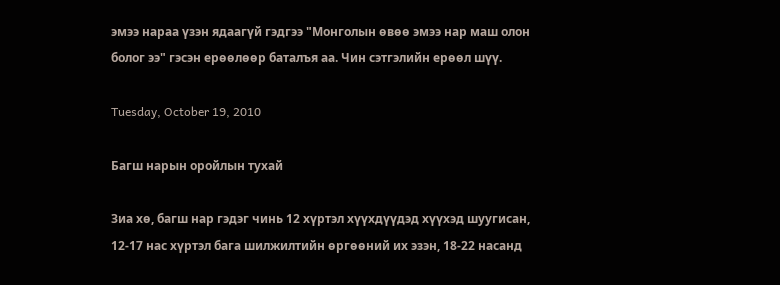эмээ нараа үзэн ядаагүй гэдгээ "Монголын өвөө эмээ нар маш олон болог ээ" гэсэн ерөөлөөр баталъя аа. Чин сэтгэлийн ерөөл шүү.

Tuesday, October 19, 2010

Багш нарын оройлын тухай

Зиа хө, багш нар гэдэг чинь 12 хүртэл хүүхдүүдэд хүүхэд шуугисан, 12-17 нас хүртэл бага шилжилтийн өргөөний их эзэн, 18-22 насанд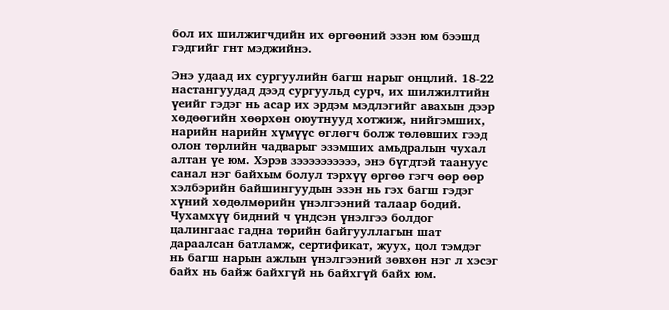бол их шилжигчдийн их өргөөний эзэн юм бээшд гэдгийг гнт мэджийнэ.

Энэ удаад их сургуулийн багш нарыг онцлий. 18-22 настангуудад дээд сургуульд сурч, их шилжилтийн үеийг гэдэг нь асар их эрдэм мэдлэгийг авахын дээр хөдөөгийн хөөрхөн оюутнууд хотжиж, нийгэмших, нарийн нарийн хүмүүс өглөгч болж төлөвших гээд олон төрлийн чадварыг эзэмших амьдралын чухал алтан үе юм. Хэрэв зээээээээээ, энэ бүгдтэй таануус санал нэг байхым болул тэрхүү өргөө гэгч өөр өөр хэлбэрийн байшингуудын эзэн нь гэх багш гэдэг хүний хөдөлмөрийн үнэлгээний талаар бодий. Чухамхүү бидний ч үндсэн үнэлгээ болдог цалингаас гадна төрийн байгууллагын шат дараалсан батламж, сертификат, жуух, цол тэмдэг нь багш нарын ажлын үнэлгээний зөвхөн нэг л хэсэг байх нь байж байхгүй нь байхгүй байх юм.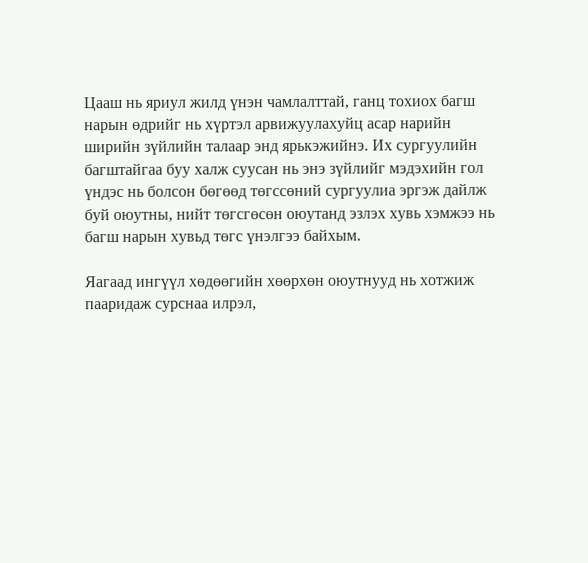Цааш нь яриул жилд үнэн чамлалттай, ганц тохиох багш нарын өдрийг нь хүртэл арвижуулахуйц асар нарийн ширийн зүйлийн талаар энд ярькэжийнэ. Их сургуулийн багштайгаа буу халж суусан нь энэ зүйлийг мэдэхийн гол үндэс нь болсон бөгөөд төгссөний сургуулиа эргэж дайлж буй оюутны, нийт төгсгөсөн оюутанд эзлэх хувь хэмжээ нь багш нарын хувьд төгс үнэлгээ байхым.

Яагаад ингүүл хөдөөгийн хөөрхөн оюутнууд нь хотжиж пааридаж сурснаа илрэл,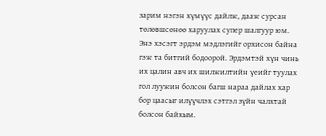зарим нэгэн хүмүүс дайлж, дааж сурсан төлөвшсөнөө харуулах супер шалгуур юм. Энэ хэсэгт эрдэм мэдлэгийг орхисон байна гэж та битгий бодоорой. Эрдэмтэй хүн чинь их цалин авч их шилжилтийн үеийг туулах гол луужин болсон багш нараа дайлах хар бор цаасыг илүүчлэх сэтгэл зүйн чалхтай болсон байхым.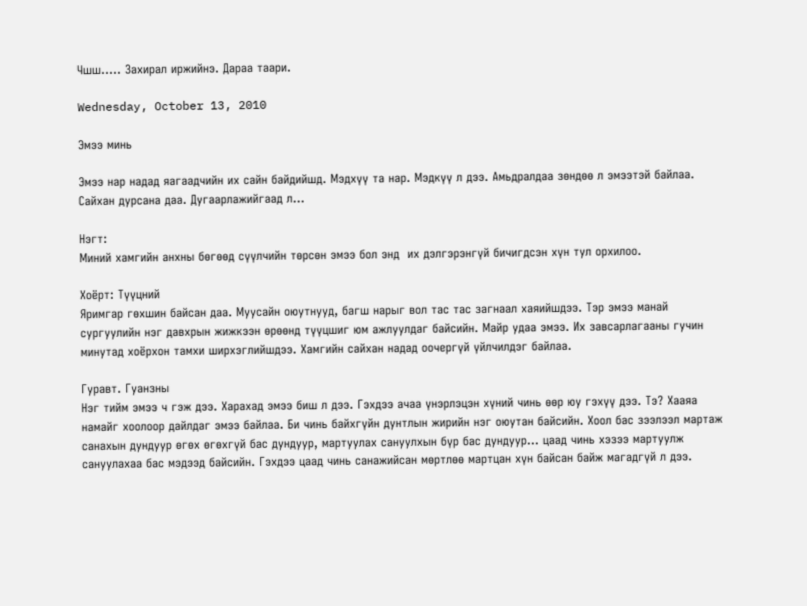Чшш..... Захирал иржийнэ. Дараа таари.

Wednesday, October 13, 2010

Эмээ минь

Эмээ нар надад яагаадчийн их сайн байдийшд. Мэдхүү та нар. Мэдкүү л дээ. Амьдралдаа зөндөө л эмээтэй байлаа. Сайхан дурсана даа. Дугаарлажийгаад л...

Нэгт:
Миний хамгийн анхны бөгөөд сүүлчийн төрсөн эмээ бол энд  их дэлгэрэнгүй бичигдсэн хүн тул орхилоо.

Хоёрт: Түүцний
Яримгар гөхшин байсан даа. Муусайн оюутнууд, багш нарыг вол тас тас загнаал хаяийшдээ. Тэр эмээ манай сургуулийн нэг давхрын жижкээн өрөөнд түүцшиг юм ажлуулдаг байсийн. Майр удаа эмээ. Их завсарлагааны гучин минутад хоёрхон тамхи ширхэглийшдээ. Хамгийн сайхан надад оочергүй үйлчилдэг байлаа.

Гуравт. Гуанзны
Нэг тийм эмээ ч гэж дээ. Харахад эмээ биш л дээ. Гэхдээ ачаа үнэрлэцэн хүний чинь өөр юу гэхүү дээ. Тэ? Хааяа намайг хоолоор дайлдаг эмээ байлаа. Би чинь байхгүйн дунтлын жирийн нэг оюутан байсийн. Хоол бас зээлээл мартаж санахын дундуур өгөх өгөхгүй бас дундуур, мартуулах сануулхын бүр бас дундуур... цаад чинь хэзээ мартуулж сануулахаа бас мэдээд байсийн. Гэхдээ цаад чинь санажийсан мөртлөө мартцан хүн байсан байж магадгүй л дээ.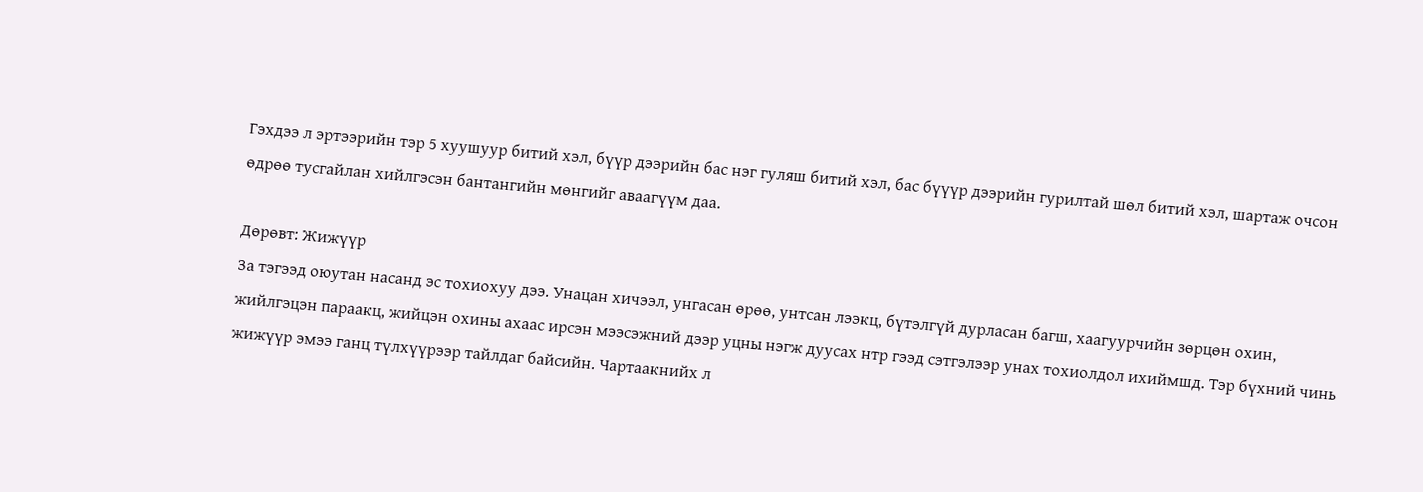Гэхдээ л эртээрийн тэр 5 хуушуур битий хэл, бүүр дээрийн бас нэг гуляш битий хэл, бас бүүүр дээрийн гурилтай шөл битий хэл, шартаж очсон өдрөө тусгайлан хийлгэсэн бантангийн мөнгийг аваагүүм даа.

Дөрөвт: Жижүүр
За тэгээд оюутан насанд эс тохиохуу дээ. Унацан хичээл, унгасан өрөө, унтсан лээкц, бүтэлгүй дурласан багш, хаагуурчийн зөрцөн охин, жийлгэцэн параакц, жийцэн охины ахаас ирсэн мээсэжний дээр уцны нэгж дуусах нтр гээд сэтгэлээр унах тохиолдол ихиймшд. Тэр бүхний чинь жижүүр эмээ ганц түлхүүрээр тайлдаг байсийн. Чартаакнийх л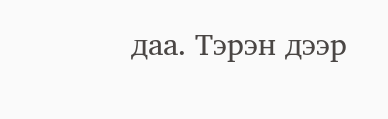даа. Тэрэн дээр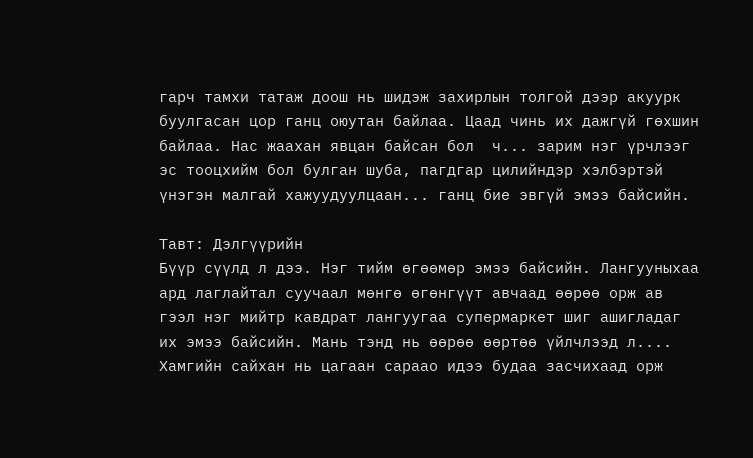гарч тамхи татаж доош нь шидэж захирлын толгой дээр акуурк буулгасан цор ганц оюутан байлаа. Цаад чинь их дажгүй гөхшин байлаа. Нас жаахан явцан байсан бол  ч... зарим нэг үрчлээг эс тооцхийм бол булган шуба, пагдгар цилийндэр хэлбэртэй үнэгэн малгай хажуудуулцаан... ганц бие эвгүй эмээ байсийн.

Тавт: Дэлгүүрийн
Бүүр сүүлд л дээ. Нэг тийм өгөөмөр эмээ байсийн. Лангууныхаа ард лаглайтал суучаал мөнгө өгөнгүүт авчаад өөрөө орж ав гээл нэг мийтр кавдрат лангуугаа супермаркет шиг ашигладаг их эмээ байсийн. Мань тэнд нь өөрөө өөртөө үйлчлээд л.... Хамгийн сайхан нь цагаан сараао идээ будаа засчихаад орж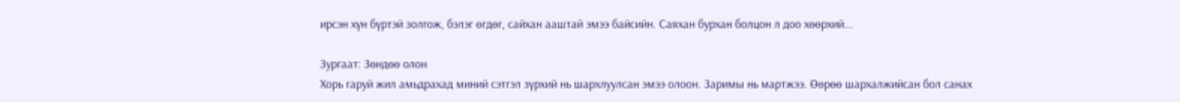ирсэн хүн бүртэй золгож, бэлэг өгдөг, сайхан ааштай эмээ байсийн. Саяхан бурхан болцон л доо хөөрхий...

Зургаат: Зөндөө олон
Хорь гаруй жил амьдрахад миний сэтгэл зүрхий нь шархлуулсан эмээ олоон. Заримы нь мартжээ. Өөрөө шархалжийсан бол санах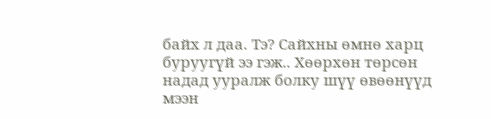байх л даа. Тэ? Сайхны өмнө харц буруугүй ээ гэж.. Хөөрхөн төрсөн надад ууралж болку шүү өвөөнүүд мээн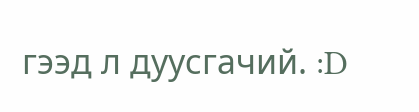гээд л дуусгачий. :D